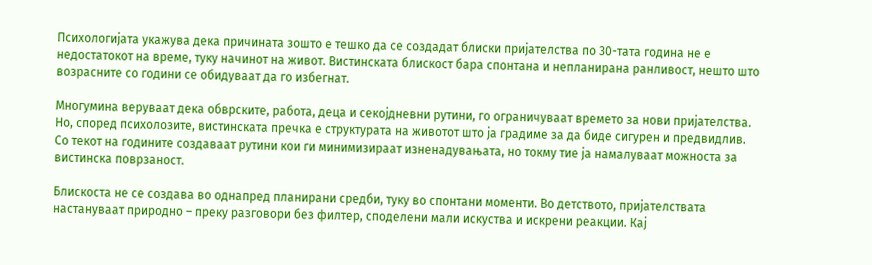Психологијата укажува дека причината зошто е тешко да се создадат блиски пријателства по 30-тата година не е недостатокот на време, туку начинот на живот. Вистинската блискост бара спонтана и непланирана ранливост, нешто што возрасните со години се обидуваат да го избегнат.

Многумина веруваат дека обврските, работа, деца и секојдневни рутини, го ограничуваат времето за нови пријателства. Но, според психолозите, вистинската пречка е структурата на животот што ја градиме за да биде сигурен и предвидлив. Со текот на годините создаваат рутини кои ги минимизираат изненадувањата, но токму тие ја намалуваат можноста за вистинска поврзаност.

Блискоста не се создава во однапред планирани средби, туку во спонтани моменти. Во детството, пријателствата настануваат природно – преку разговори без филтер, споделени мали искуства и искрени реакции. Кај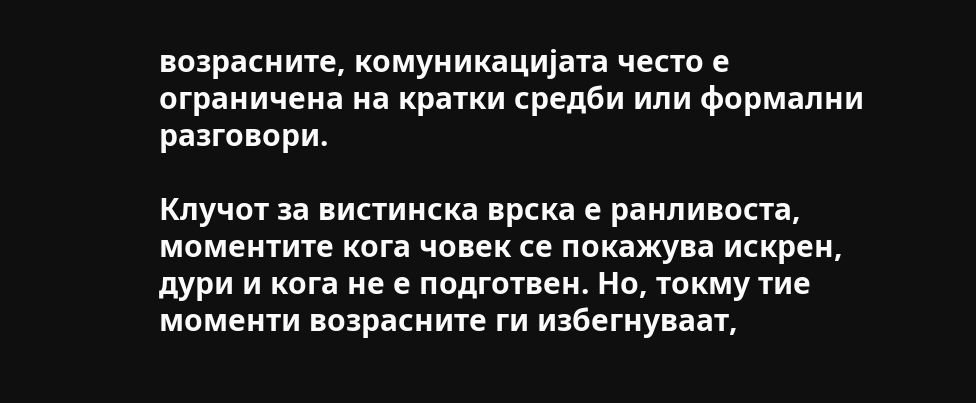возрасните, комуникацијата често е ограничена на кратки средби или формални разговори.

Клучот за вистинска врска е ранливоста, моментите кога човек се покажува искрен, дури и кога не е подготвен. Но, токму тие моменти возрасните ги избегнуваат,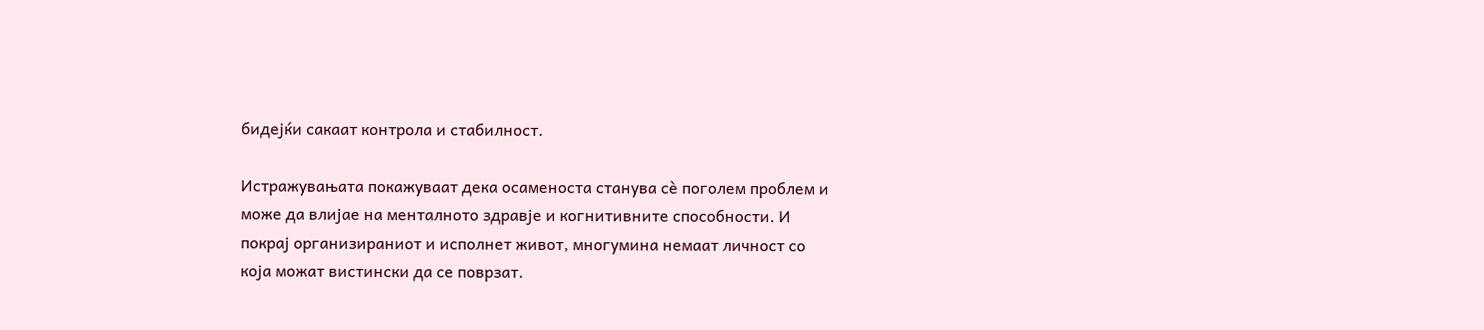бидејќи сакаат контрола и стабилност.

Истражувањата покажуваат дека осаменоста станува сè поголем проблем и може да влијае на менталното здравје и когнитивните способности. И покрај организираниот и исполнет живот, многумина немаат личност со која можат вистински да се поврзат.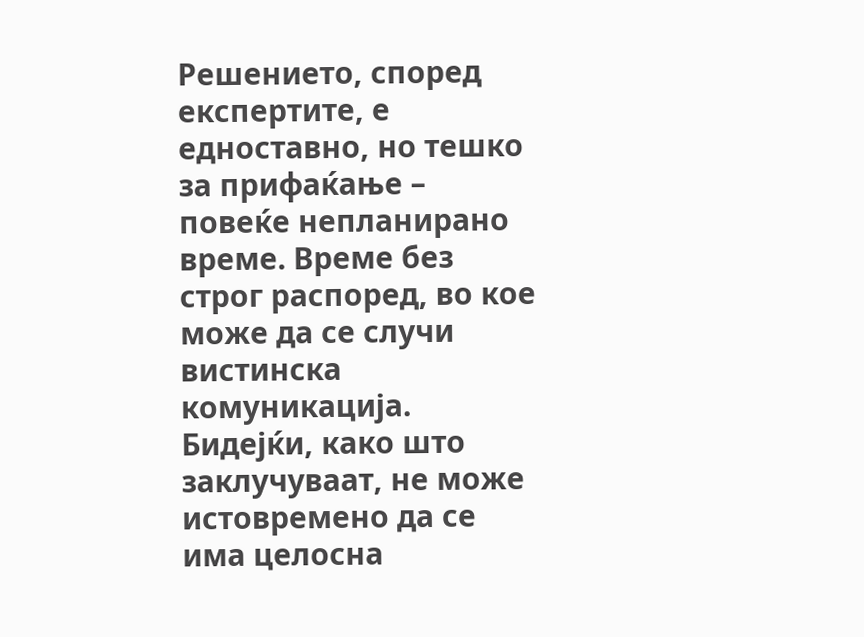Решението, според експертите, е едноставно, но тешко за прифаќање – повеќе непланирано време. Време без строг распоред, во кое може да се случи вистинска комуникација. Бидејќи, како што заклучуваат, не може истовремено да се има целосна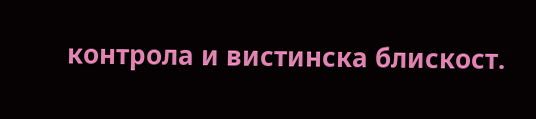контрола и вистинска блискост.